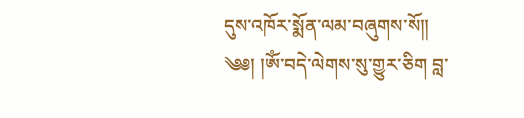དུས་འཁོར་སྨོན་ལམ་བཞུགས་སོ༎
༄༅། །ༀ་བདེ་ལེགས་སུ་གྱུར་ཅིག བླ་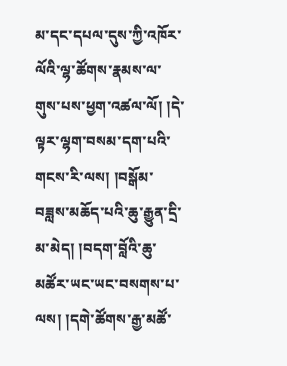མ་དང་དཔལ་དུས་ཀྱི་འཁོར་ལོའི་ལྷ་ཚོགས་རྣམས་ལ་གུས་པས་ཕྱག་འཚལ་ལོ། །དེ་ལྟར་ལྷག་བསམ་དག་པའི་གངས་རི་ལས། །བསྒོམ་བཟླས་མཆོད་པའི་ཆུ་རྒྱུན་དྲི་མ་མེད། །བདག་བློའི་ཆུ་མཚོར་ཡང་ཡང་བསགས་པ་ལས། །དགེ་ཚོགས་རྒྱ་མཚོ་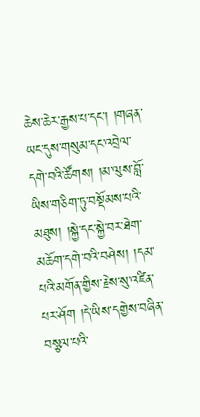ཆེས་ཆེར་རྒྱས་པ་དང་། །གཞན་ཡང་དུས་གསུམ་དང་འབྲེལ་དགེ་བའི་ཚོགས། །མ་ལུས་བློ་ཡིས་གཅིག་ཏུ་བསྡོམས་པའི་མཐུས། །སྐྱེ་དང་སྐྱེ་བར་ཐེག་མཆོག་དགེ་བའི་བཤེས། །དམ་པའི་མགོན་གྱིས་རྗེས་སུ་འཛིན་པར་ཤོག །དེ་ཡིས་དགྱེས་བཞིན་བསྩལ་པའི་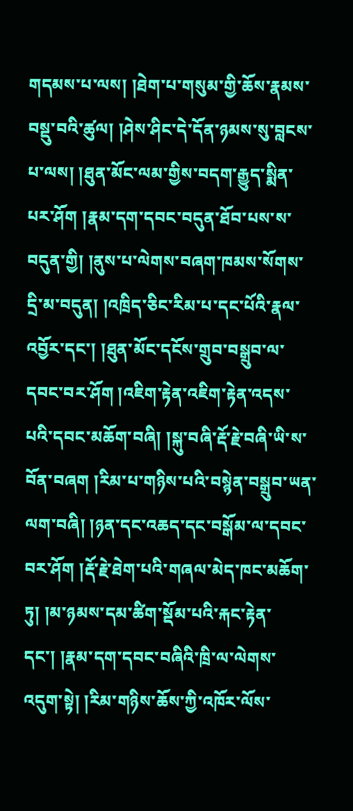གདམས་པ་ལས། །ཐེག་པ་གསུམ་གྱི་ཆོས་རྣམས་བསྡུ་བའི་ཚུལ། །ཤེས་ཤིང་དེ་དོན་ཉམས་སུ་བླངས་པ་ལས། །ཐུན་མོང་ལམ་གྱིས་བདག་རྒྱུད་སྨིན་པར་ཤོག །རྣམ་དག་དབང་བདུན་ཐོབ་པས་ས་བདུན་གྱི། །ནུས་པ་ལེགས་བཞག་ཁམས་སོགས་དྲི་མ་བདུན། །འཁྲིད་ཅིང་རིམ་པ་དང་པོའི་རྣལ་འབྱོར་དང་། །ཐུན་མོང་དངོས་གྲུབ་བསྒྲུབ་ལ་དབང་བར་ཤོག །འཇིག་རྟེན་འཇིག་རྟེན་འདས་པའི་དབང་མཆོག་བཞི། །སྐུ་བཞི་རྡོ་རྗེ་བཞི་ཡི་ས་བོན་བཞག །རིམ་པ་གཉིས་པའི་བསྙེན་བསྒྲུབ་ཡན་ལག་བཞི། །ཉན་དང་འཆད་དང་བསྒོམ་ལ་དབང་བར་ཤོག །རྡོ་རྗེ་ཐེག་པའི་གཞལ་མེད་ཁང་མཆོག་ཏུ། །མ་ཉམས་དམ་ཚིག་སྡོམ་པའི་རྐང་རྟེན་དང་། །རྣམ་དག་དབང་བཞིའི་ཁྲི་ལ་ལེགས་འདུག་སྟེ། །རིམ་གཉིས་ཆོས་ཀྱི་འཁོར་ལོས་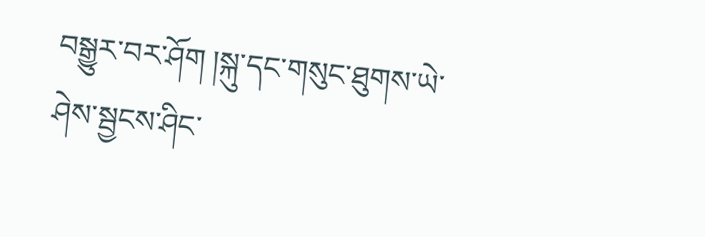བསྒྱུར་བར་ཤོག །སྐུ་དང་གསུང་ཐུགས་ཡེ་ཤེས་སྦྱངས་ཤིང་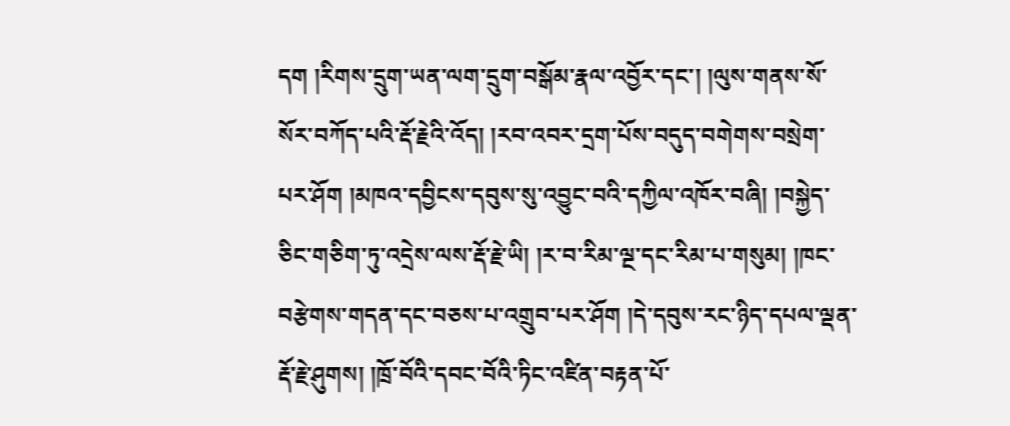དག །རིགས་དྲུག་ཡན་ལག་དྲུག་བསྒོམ་རྣལ་འབྱོར་དང་། །ལུས་གནས་སོ་སོར་བཀོད་པའི་རྡོ་རྗེའི་འོད། །རབ་འབར་དྲག་པོས་བདུད་བགེགས་བསྲེག་པར་ཤོག །མཁའ་དབྱིངས་དབུས་སུ་འབྱུང་བའི་དཀྱིལ་འཁོར་བཞི། །བསྐྱེད་ཅིང་གཅིག་ཏུ་འདྲེས་ལས་རྡོ་རྗེ་ཡི། །ར་བ་རིམ་ལྔ་དང་རིམ་པ་གསུམ། །ཁང་བརྩེགས་གདན་དང་བཅས་པ་འགྲུབ་པར་ཤོག །དེ་དབུས་རང་ཉིད་དཔལ་ལྡན་རྡོ་རྗེ་ཤུགས། །ཁྲོ་བོའི་དབང་བོའི་ཏིང་འཛིན་བརྟན་པོ་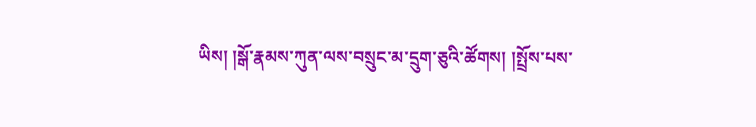ཡིས། །སྒོ་རྣམས་ཀུན་ལས་བསྲུང་མ་དྲུག་ཅུའི་ཚོགས། །སྤྲོས་པས་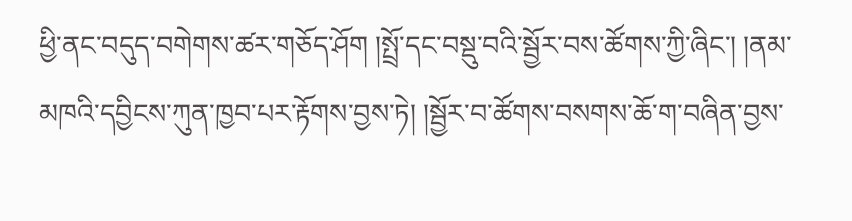ཕྱི་ནང་བདུད་བགེགས་ཚར་གཅོད་ཤོག །སྤྲོ་དང་བསྡུ་བའི་སྦྱོར་བས་ཚོགས་ཀྱི་ཞིང་། །ནམ་མཁའི་དབྱིངས་ཀུན་ཁྱབ་པར་རྟོགས་བྱས་ཏེ། །སྦྱོར་བ་ཚོགས་བསགས་ཆོ་ག་བཞིན་བྱས་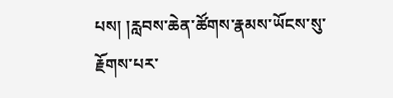པས། །རླབས་ཆེན་ཚོགས་རྣམས་ཡོངས་སུ་རྗོགས་པར་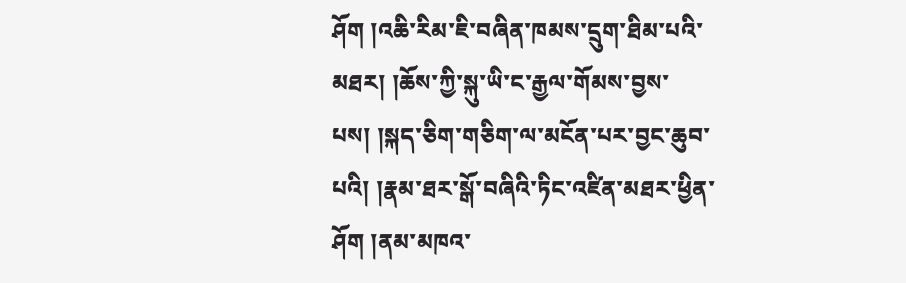ཤོག །འཆི་རིམ་ཇི་བཞིན་ཁམས་དྲུག་ཐིམ་པའི་མཐར། །ཆོས་ཀྱི་སྐུ་ཡི་ང་རྒྱལ་གོམས་བྱས་པས། །སྐད་ཅིག་གཅིག་ལ་མངོན་པར་བྱང་ཆུབ་པའི། །རྣམ་ཐར་སྒོ་བཞིའི་ཏིང་འཛིན་མཐར་ཕྱིན་ཤོག །ནམ་མཁའ་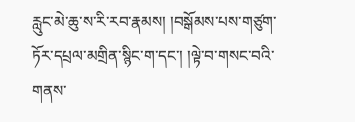རླུང་མེ་ཆུ་ས་རི་རབ་རྣམས། །བསྒོམས་པས་གཙུག་ཏོར་དཔྲལ་མགྲིན་སྙིང་ག་དང་། །ལྟེ་བ་གསང་བའི་གནས་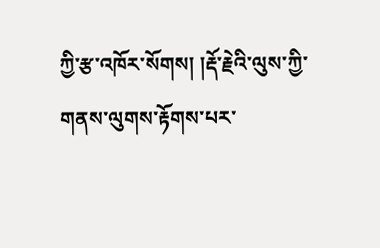ཀྱི་རྩ་འཁོར་སོགས། །རྡོ་རྗེའི་ལུས་ཀྱི་གནས་ལུགས་རྟོགས་པར་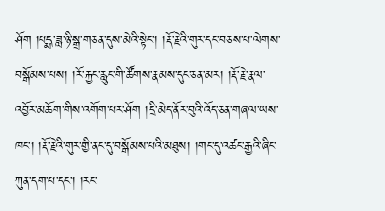ཤོག །པདྨ་ཟླ་ཉི་སྒྲ་གཅན་དུས་མེའི་སྟེང་། །རྡོ་རྗེའི་གུར་དང་བཅས་པ་ལེགས་བསྒོམས་པས། །རོ་རྐྱང་རླུང་གི་ཚོགས་རྣམས་དུང་ཅན་མར། །རྡོ་རྗེ་རྣལ་འབྱོར་མཆོག་གིས་འགོག་པར་ཤོག །དྲི་མེད་ནོར་བུའི་འོད་ཅན་གཞལ་ཡས་ཁང་། །རྡོ་རྗེའི་གུར་གྱི་ནང་དུ་བསྒོམས་པའི་མཐུས། །གང་དུ་འཚང་རྒྱའི་ཞིང་ཀུན་དག་པ་དང་། །རང་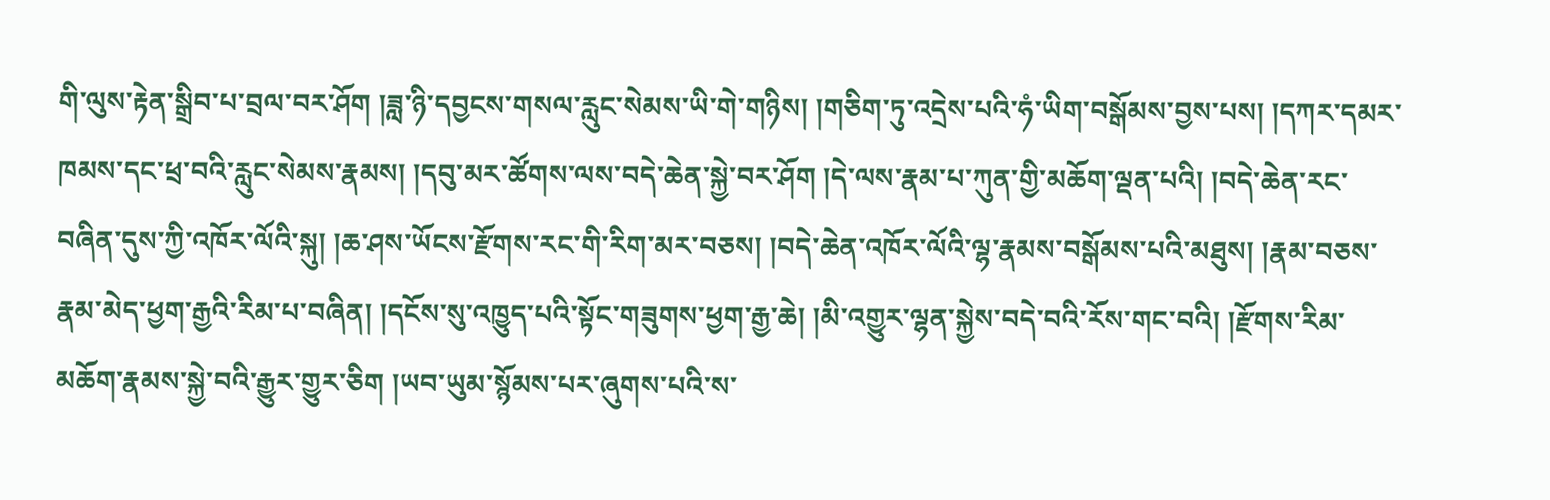གི་ལུས་རྟེན་སྒྲིབ་པ་བྲལ་བར་ཤོག །ཟླ་ཉི་དབྱངས་གསལ་རླུང་སེམས་ཡི་གེ་གཉིས། །གཅིག་ཏུ་འདྲེས་པའི་ཧཾ་ཡིག་བསྒོམས་བྱས་པས། །དཀར་དམར་ཁམས་དང་ཕྲ་བའི་རླུང་སེམས་རྣམས། །དབུ་མར་ཚོགས་ལས་བདེ་ཆེན་སྐྱེ་བར་ཤོག །དེ་ལས་རྣམ་པ་ཀུན་གྱི་མཆོག་ལྡན་པའི། །བདེ་ཆེན་རང་བཞིན་དུས་ཀྱི་འཁོར་ལོའི་སྐུ། །ཆ་ཤས་ཡོངས་རྫོགས་རང་གི་རིག་མར་བཅས། །བདེ་ཆེན་འཁོར་ལོའི་ལྷ་རྣམས་བསྒོམས་པའི་མཐུས། །རྣམ་བཅས་རྣམ་མེད་ཕྱག་རྒྱའི་རིམ་པ་བཞིན། །དངོས་སུ་འཁྱུད་པའི་སྟོང་གཟུགས་ཕྱག་རྒྱ་ཆེ། །མི་འགྱུར་ལྷན་སྐྱེས་བདེ་བའི་རོས་གང་བའི། །རྫོགས་རིམ་མཆོག་རྣམས་སྐྱེ་བའི་རྒྱུར་གྱུར་ཅིག །ཡབ་ཡུམ་སྙོམས་པར་ཞུགས་པའི་ས་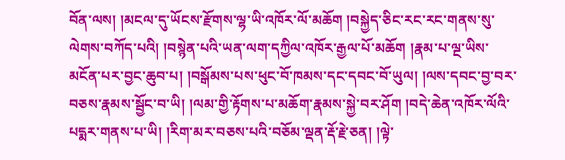བོན་ལས། །མངལ་དུ་ཡོངས་རྫོགས་ལྷ་ཡི་འཁོར་ལོ་མཆོག །བསྐྱེད་ཅིང་རང་རང་གནས་སུ་ལེགས་བཀོད་པའི། །བསྙེན་པའི་ཡན་ལག་དཀྱིལ་འཁོར་རྒྱལ་པོ་མཆོག །རྣམ་པ་ལྔ་ཡིས་མངོན་པར་བྱང་ཆུབ་པ། །བསྒོམས་པས་ཕུང་བོ་ཁམས་དང་དབང་བོ་ཡུལ། །ལས་དབང་བྱ་བར་བཅས་རྣམས་སྦྱོང་བ་ཡི། །ལམ་གྱི་རྟོགས་པ་མཆོག་རྣམས་སྐྱེ་བར་ཤོག །བདེ་ཆེན་འཁོར་ལོའི་པདྨར་གནས་པ་ཡི། །རིག་མར་བཅས་པའི་བཅོམ་ལྡན་རྡོ་རྗེ་ཅན། །ལྟེ་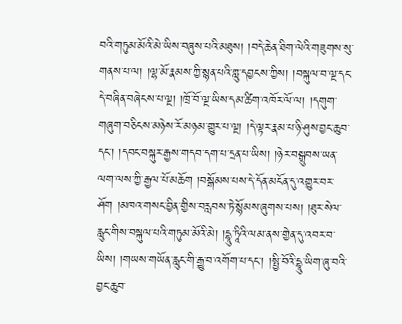བའི་གཏུམ་མོའི་མེ་ཡིས་བཞུས་པའི་མཐུས། །བདེ་ཆེན་ཐིག་ལེའི་གཟུགས་སུ་གནས་པ་ལ། །ལྷ་མོ་རྣམས་ཀྱི་སྙན་པའི་གླུ་དབྱངས་ཀྱིས། །བསྐུལ་བ་ལྔ་དང་དེ་བཞིན་བཞེངས་པ་ལྔ། །ཁྲོ་བོ་ལྔ་ཡིས་དམ་ཚིག་འཁོར་ལོ་ལ། །དགུག་གཞུག་བཅིངས་མཉེས་རོ་མཉམ་གྱུར་པ་ལྔ། །དེ་ལྟར་རྣམ་པ་ཉི་ཤུས་བྱང་ཆུབ་དང་། །དབང་བསྐུར་རྒྱས་གདབ་དག་པ་དྲན་པ་ཡིས། །ཉེར་བསྒྲུབས་ཡན་ལག་ལས་ཀྱི་རྒྱལ་པོ་མཆོག །བསྒོམས་པས་དེ་དོན་མངོན་དུ་འགྱུར་བར་ཤོག །མཁའ་གསང་བྱིན་གྱིས་བརླབས་ཏེ་སྙོམས་ཞུགས་པས། །ཐུར་སེལ་རླུང་གིས་བསྐུལ་པའི་གཏུམ་མོའི་མེ། །དྷཱུ་ཏཱིའི་ལམ་ནས་གྱེན་དུ་འབར་བ་ཡིས། །གཡས་གཡོན་རླུང་གི་རྒྱུ་བ་འགོག་པ་དང་། །སྤྱི་བོའི་དྷཱུ་ཡིག་ཞུ་བའི་བྱང་ཆུབ་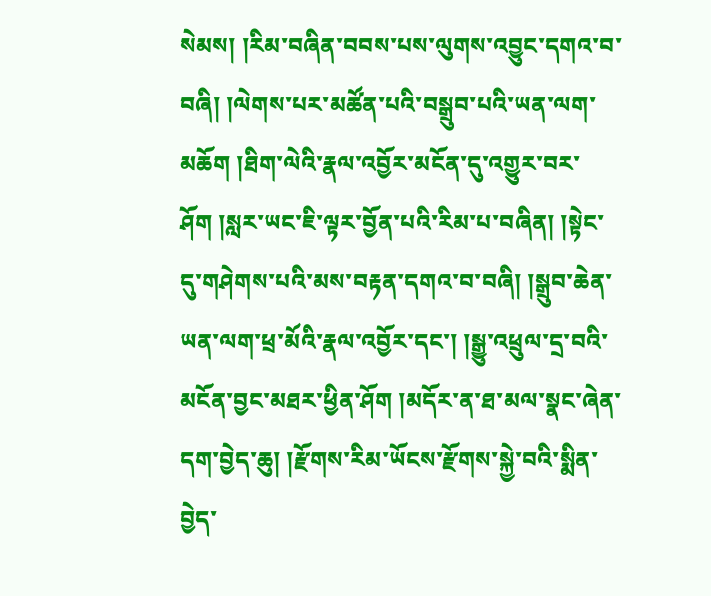སེམས། །རིམ་བཞིན་བབས་པས་ལུགས་འབྱུང་དགའ་བ་བཞི། །ལེགས་པར་མཚོན་པའི་བསྒྲུབ་པའི་ཡན་ལག་མཆོག །ཐིག་ལེའི་རྣལ་འབྱོར་མངོན་དུ་འགྱུར་བར་ཤོག །སླར་ཡང་ཇི་ལྟར་བྱོན་པའི་རིམ་པ་བཞིན། །སྟེང་དུ་གཤེགས་པའི་མས་བརྟན་དགའ་བ་བཞི། །སྒྲུབ་ཆེན་ཡན་ལག་ཕྲ་མོའི་རྣལ་འབྱོར་དང་། །སྒྱུ་འཕྲུལ་དྲ་བའི་མངོན་བྱང་མཐར་ཕྱིན་ཤོག །མདོར་ན་ཐ་མལ་སྣང་ཞེན་དག་བྱེད་ཆུ། །རྫོགས་རིམ་ཡོངས་རྫོགས་སྐྱེ་བའི་སྨིན་བྱེད་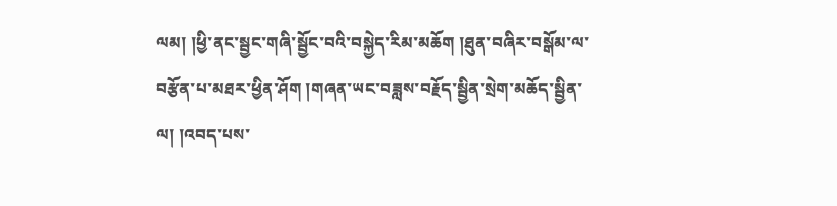ལམ། །ཕྱི་ནང་སྦྱང་གཞི་སྦྱོང་བའི་བསྐྱེད་རིམ་མཆོག །ཐུན་བཞིར་བསྒོམ་ལ་བརྩོན་པ་མཐར་ཕྱིན་ཤོག །གཞན་ཡང་བཟླས་བརྗོད་སྦྱིན་སྲེག་མཆོད་སྦྱིན་ལ། །འབད་པས་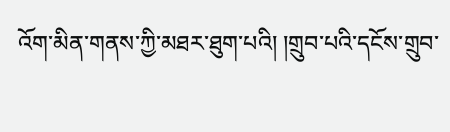འོག་མིན་གནས་ཀྱི་མཐར་ཐུག་པའི། །གྲུབ་པའི་དངོས་གྲུབ་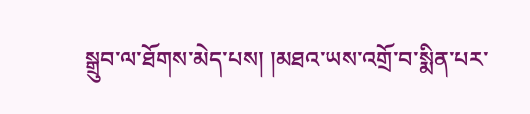སྒྲུབ་ལ་ཐོགས་མེད་པས། །མཐའ་ཡས་འགྲོ་བ་སྨིན་པར་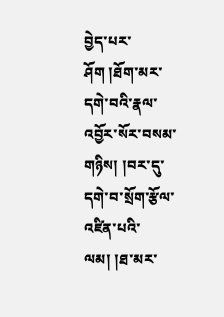བྱེད་པར་ཤོག །ཐོག་མར་དགེ་བའི་རྣལ་འབྱོར་སོར་བསམ་གཉིས། །བར་དུ་དགེ་བ་སྲོག་རྩོལ་འཛིན་པའི་ལམ། །ཐ་མར་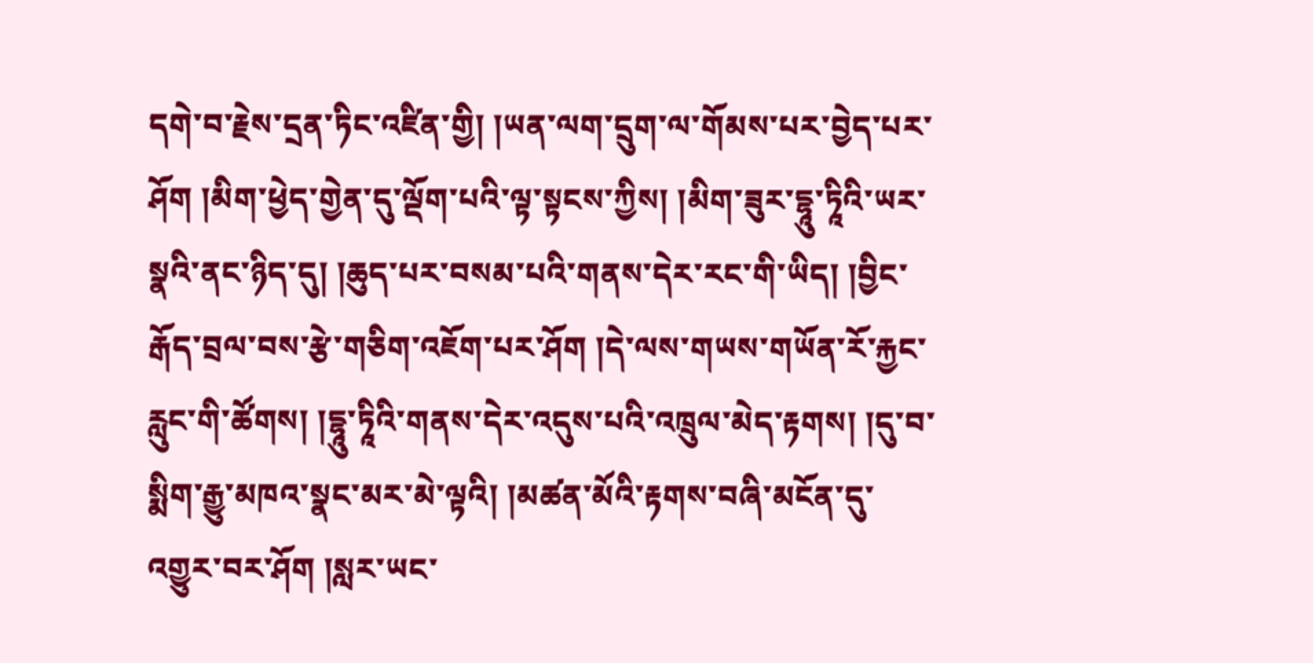དགེ་བ་རྗེས་དྲན་ཏིང་འཛིན་གྱི། །ཡན་ལག་དྲུག་ལ་གོམས་པར་བྱེད་པར་ཤོག །མིག་ཕྱེད་གྱེན་དུ་ལྡོག་པའི་ལྟ་སྟངས་ཀྱིས། །མིག་ཟུར་དྷཱུ་ཏཱིའི་ཡར་སྣའི་ནང་ཉིད་དུ། །ཆུད་པར་བསམ་པའི་གནས་དེར་རང་གི་ཡིད། །བྱིང་རྒོད་བྲལ་བས་རྩེ་གཅིག་འཇོག་པར་ཤོག །དེ་ལས་གཡས་གཡོན་རོ་རྐྱང་རླུང་གི་ཚོགས། །དྷཱུ་ཏཱིའི་གནས་དེར་འདུས་པའི་འཁྲུལ་མེད་རྟགས། །དུ་བ་སྨིག་རྒྱུ་མཁའ་སྣང་མར་མེ་ལྟའི། །མཚན་མོའི་རྟགས་བཞི་མངོན་དུ་འགྱུར་བར་ཤོག །སླར་ཡང་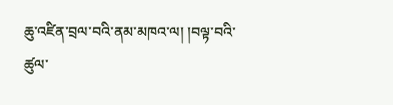ཆུ་འཛིན་བྲལ་བའི་ནམ་མཁའ་ལ། །བལྟ་བའི་ཚུལ་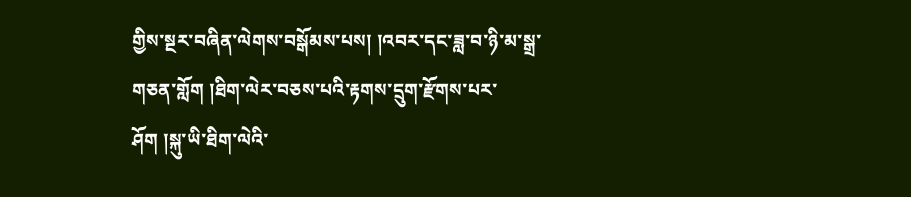གྱིས་སྔར་བཞིན་ལེགས་བསྒོམས་པས། །འབར་དང་ཟླ་བ་ཉི་མ་སྒྲ་གཅན་གློག །ཐིག་ལེར་བཅས་པའི་རྟགས་དྲུག་རྫོགས་པར་ཤོག །སྐུ་ཡི་ཐིག་ལེའི་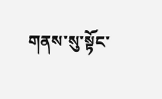གནས་སུ་སྟོང་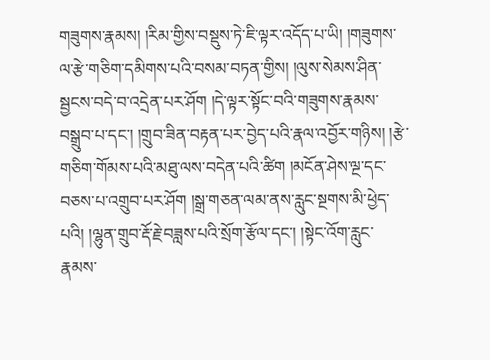གཟུགས་རྣམས། །རིམ་གྱིས་བསྡུས་ཏེ་ཇི་ལྟར་འདོད་པ་ཡི། །གཟུགས་ལ་རྩེ་གཅིག་དམིགས་པའི་བསམ་བཏན་གྱིས། །ལུས་སེམས་ཤིན་སྦྱངས་བདེ་བ་འདྲེན་པར་ཤོག །དེ་ལྟར་སྟོང་བའི་གཟུགས་རྣམས་བསྒྲུབ་པ་དང་། །གྲུབ་ཟིན་བརྟན་པར་བྱེད་པའི་རྣལ་འབྱོར་གཉིས། །རྩེ་གཅིག་གོམས་པའི་མཐུ་ལས་བདེན་པའི་ཚིག །མངོན་ཤེས་ལྔ་དང་བཅས་པ་འགྲུབ་པར་ཤོག །སྒྲ་གཅན་ལམ་ནས་རླུང་སྔགས་མི་ཕྱེད་པའི། །ལྷུན་གྲུབ་རྡོ་རྗེ་བཟླས་པའི་སྲོག་རྩོལ་དང་། །སྟེང་འོག་རླུང་རྣམས་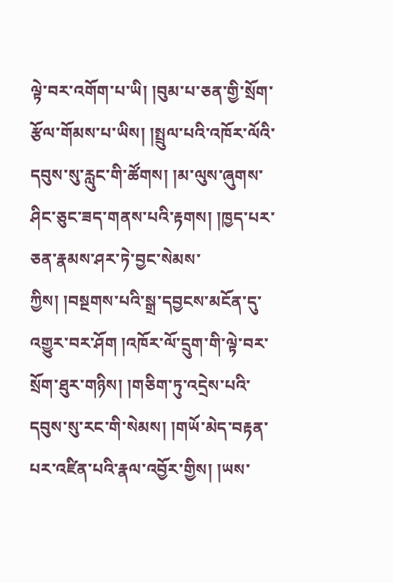ལྟེ་བར་འགོག་པ་ཡི། །བུམ་པ་ཅན་གྱི་སྲོག་རྩོལ་གོམས་པ་ཡིས། །སྤྲུལ་པའི་འཁོར་ལོའི་དབུས་སུ་རླུང་གི་ཚོགས། །མ་ལུས་ཞུགས་ཤིང་ཅུང་ཟད་གནས་པའི་རྟགས། །ཁྱད་པར་ཅན་རྣམས་ཤར་ཏེ་བྱང་སེམས་ཀྱིས། །བསྔགས་པའི་སྒྲ་དབྱངས་མངོན་དུ་འགྱུར་བར་ཤོག །འཁོར་ལོ་དྲུག་གི་ལྟེ་བར་སྲོག་ཐུར་གཉིས། །གཅིག་ཏུ་འདྲེས་པའི་དབུས་སུ་རང་གི་སེམས། །གཡོ་མེད་བརྟན་པར་འཛིན་པའི་རྣལ་འབྱོར་གྱིས། །ཡས་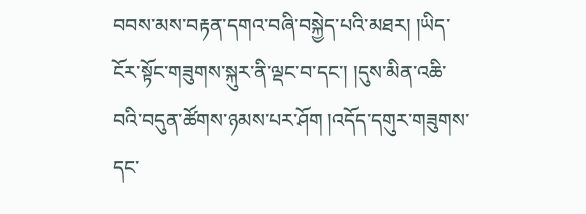བབས་མས་བརྟན་དགའ་བཞི་བསྐྱེད་པའི་མཐར། །ཡིད་ངོར་སྟོང་གཟུགས་སྐུར་ནི་ལྡང་བ་དང་། །དུས་མིན་འཆི་བའི་བདུན་ཚོགས་ཉམས་པར་ཤོག །འདོད་དགུར་གཟུགས་དང་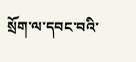སྲོག་ལ་དབང་བའི་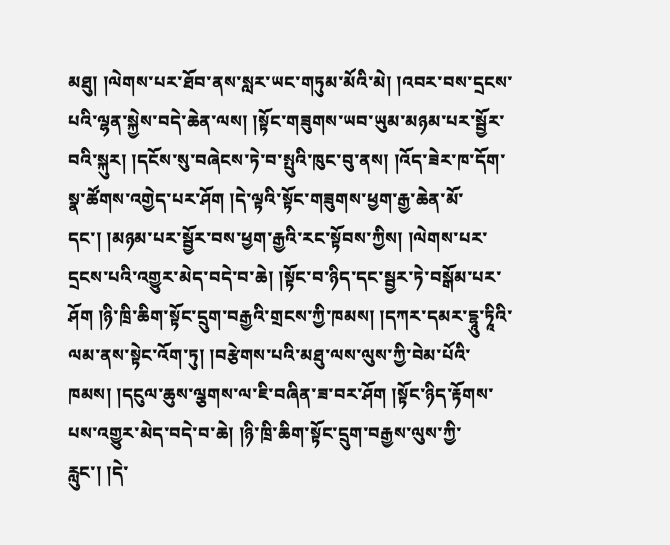མཐུ། །ལེགས་པར་ཐོབ་ནས་སླར་ཡང་གཏུམ་མོའི་མེ། །འབར་བས་དྲངས་པའི་ལྷན་སྐྱེས་བདེ་ཆེན་ལས། །སྟོང་གཟུགས་ཡབ་ཡུམ་མཉམ་པར་སྦྱོར་བའི་སྐུར། །དངོས་སུ་བཞེངས་ཏེ་བ་སྤུའི་ཁུང་བུ་ནས། །འོད་ཟེར་ཁ་དོག་སྣ་ཚོགས་འགྱེད་པར་ཤོག །དེ་ལྟའི་སྟོང་གཟུགས་ཕྱག་རྒྱ་ཆེན་མོ་དང་། །མཉམ་པར་སྦྱོར་བས་ཕྱག་རྒྱའི་རང་སྟོབས་ཀྱིས། །ལེགས་པར་དྲངས་པའི་འགྱུར་མེད་བདེ་བ་ཆེ། །སྟོང་བ་ཉིད་དང་སྦྱར་ཏེ་བསྒོམ་པར་ཤོག །ཉི་ཁྲི་ཆིག་སྟོང་དྲུག་བརྒྱའི་གྲངས་ཀྱི་ཁམས། །དཀར་དམར་དྷཱུ་ཏཱིའི་ལམ་ནས་སྟེང་འོག་ཏུ། །བརྩེགས་པའི་མཐུ་ལས་ལུས་ཀྱི་བེམ་པོའི་ཁམས། །དངུལ་ཆུས་ལྕགས་ལ་ཇི་བཞིན་ཟ་བར་ཤོག །སྟོང་ཉིད་རྟོགས་པས་འགྱུར་མེད་བདེ་བ་ཆེ། །ཉི་ཁྲི་ཆིག་སྟོང་དྲུག་བརྒྱས་ལུས་ཀྱི་རླུང་། །དེ་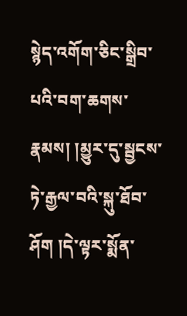སྙེད་འགོག་ཅིང་སྒྲིབ་པའི་བག་ཆགས་རྣམས། །མྱུར་དུ་སྦྱངས་ཏེ་རྒྱལ་བའི་སྐུ་ཐོབ་ཤོག །དེ་ལྟར་སྨོན་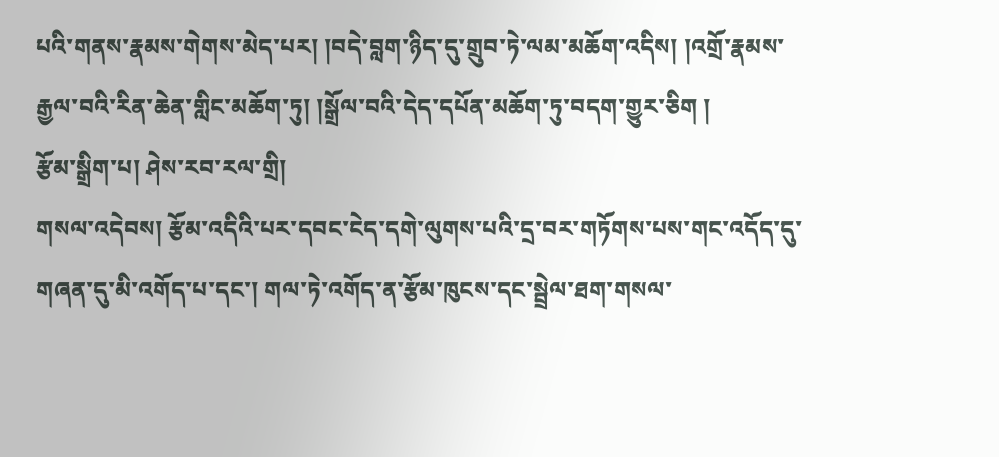པའི་གནས་རྣམས་གེགས་མེད་པར། །བདེ་བླག་ཉིད་དུ་གྲུབ་ཏེ་ལམ་མཆོག་འདིས། །འགྲོ་རྣམས་རྒྱལ་བའི་རིན་ཆེན་གླིང་མཆོག་ཏུ། །སྒྲོལ་བའི་དེད་དཔོན་མཆོག་ཏུ་བདག་གྱུར་ཅིག །
རྩོམ་སྒྲིག་པ། ཤེས་རབ་རལ་གྲི།
གསལ་འདེབས། རྩོམ་འདིའི་པར་དབང་ངེད་དགེ་ལུགས་པའི་དྲ་བར་གཏོགས་པས་གང་འདོད་དུ་གཞན་དུ་མི་འགོད་པ་དང་། གལ་ཏེ་འགོད་ན་རྩོམ་ཁུངས་དང་སྦྲེལ་ཐག་གསལ་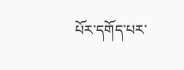པོར་དགོད་པར་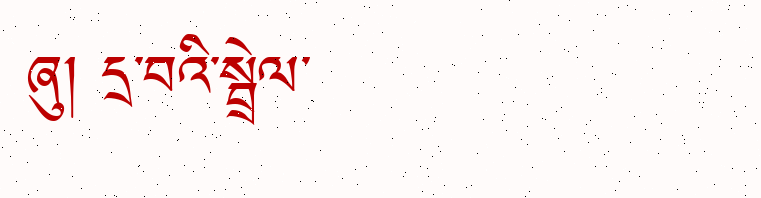ཞུ། དྲ་བའི་སྦྲེལ་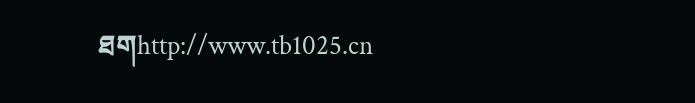ཐགhttp://www.tb1025.cn